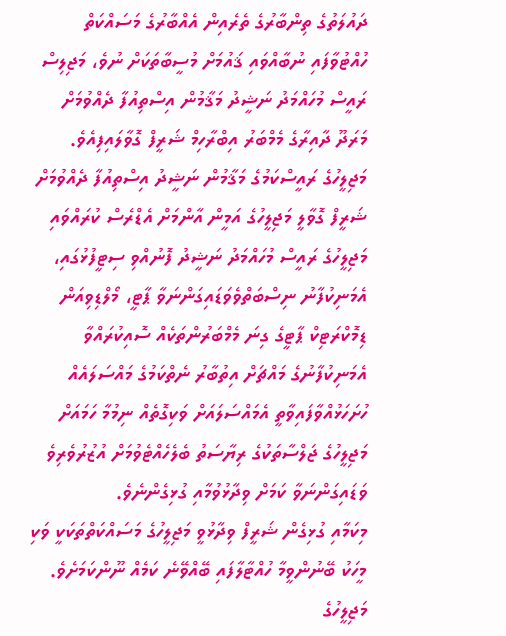ދައުލަތުގެ ތިންބާރުގެ ތެރެއިން އެއްބާރުގެ މަސައްކަތް ހުއްޓުވާފައި ނުބާއްވައި ޤައުމަށް މުސީބާތަކަށް ނުވެ، މަޖިލިސް ރައީސް މުހައްމަދު ނަޝީދު މަޤާމުން އިސްތިއުފާ ދެއްވުމަށް މަރަދޫ ދާއިރާގެ މެމްބަރު އިބްރާހިމް ޝަރީފް ގޮވާލައިފިއެވެ.
މަޖިލީހުގެ ރައީސްކަމުގެ މަޤާމުން ނަޝީދު އިސްތިއުފާ ދެއްވުމަށް ޝަރީފް ގޮވާލީ މަޖިލީހުގެ އަމީން އާންމަށް އެޑްރެސް ކުރައްވައި މަޖިލީހުގެ ރައީސް މުހައްމަދު ނަޝީދު ފޮނުއްވި ސިޓީފުޅުގައި، އެމަނިކުފާނު ނިސްބަތްވެވަޑައިގަންނަވާ ޕާޓީ، މޯލްޑިވިއަން ޑިމޮކްރަޓިކް ޕާޓީގެ ގިނަ މެމްބަރުންތަކެއް ސޮއިކުރައްވާ އެމަނިކުފާނުގެ މައްޗަށް އިތުބާރު ނެތްކަމުގެ މައްސަލައެއް ހުށަހަޅުއްވާފައިވާތީ އެމައްސަލައަށް ވަކިގޮތެއް ނިމުމާ ހަމައަށް މަޖިލީހުގެ ޖަލްސާތަކުގެ ރިޔާސަތު ބެލެހެއްޓެވުމަށް އުޒުރުވެރިވެ ވަޑައިގަންނަވާ ކަމަށް ވިދާޅުވުމާއި ގުޅިގެންނެވެ.
މިކަމާއި ގުޅިގެން ޝަރީފް ވިދާޅުވީ މަޖިލީހުގެ މަސައްކަތްތަކަކީ ވަކި މީހަކު ބޭނުންވީމާ ހުއްޓާލާފައި ބޭއްވޭނެ ކަމެއް ނޫންކަމަށެވެ. މަޖިލީހުގެ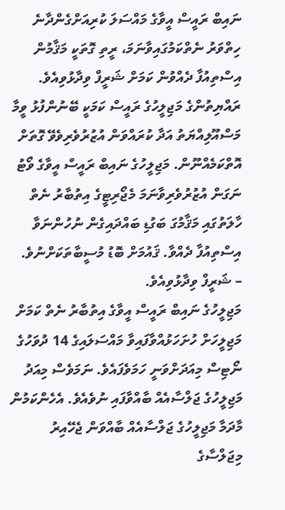ނައިބް ރައީސް އީވާގެ މައްސަލަ ކުރިއަށްގެންދާނެ ހިތްވަރު ނެތްކަމުގައިވާނަމަ، ރީތި ގޮތަކީ މަޤާމުން އިސްތިއުފާ ދެއްވުން ކަމަށް ޝަރީފް ވިދާޅުވިއެވެ.
ރައްޔިތުންގެ މަޖިލީހުގެ ރައީސް ކަމަކީ ބޭނުންފުޅު ވީމާ މަސްއޫލިއްޔަތު އަދާ ކުރައްވަން އުޒުރުވެރިވެވޭ ގޮތަށް އޮތްކަމެއްނޫން. މަޖިލީހުގެ ނައިބް ރައީސް އީވާގެ ވޯޓު ނަގަން އުޒުރުވެރިވާނަމަ މެޖޯރިޓީގެ އިތުބާރު ނެތް ހާލަތުގައި މަޤާމުގަ ބަގުޑި ބައްދައިގެން ނުހުންނަވާ އިސްތިއުފާ ދެއްވާ. ޤައުމަށް ބޮޑު މުސީބާތަކަށްނުވެ.
– ޝަރީފް ވިދާޅުވިއެވެ.
މަޖިލީހުގެ ނައިބް ރައީސް އީވާގެ އިތުބާރު ނެތް ކަމަށް މަޖިލީހަށް ހުށަހަޅުއްވާފައިވާ މައްސަލައިގެ 14 ދުވަހުގެ ނޯޓިސް މިއަދަށްވަނީ ހަމަވެފައެވެ. ނަމަވެސް މިއަދު މަޖިލީހުގެ ޖަލްސާއެއް ބާއްވާފައި ނުވެއެވެ. އެހެންކަމުން މާދަމާ މަޖިލީހުގެ ޖަލްސާއެއް ބާއްވަން ޖެހޭއިރު މިޖަލްސާގެ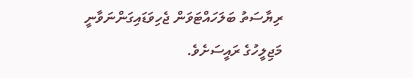ރިޔާސަތު ބަލަހައްޓަވަން ޖެހިވަޑައިގަންނަވާނީ މަޖިލީހުގެ ރައީސަށެވެ.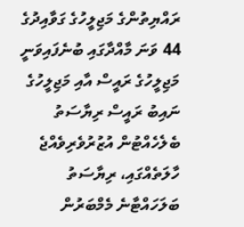ރައްޔިތުންގެ މަޖިލީހުގެ ގަވާއިދުގެ 44 ވަނަ މާއްދާގައި ބުނެފައިވަނީ މަޖިލީހުގެ ރައީސް އާއި މަޖިލީހުގެ ނައިބު ރައީސް ރިޔާސަތު ބެލެހެއްޓުން އުޒުރުވެރިވެއްޖެ ހާލަތެއްގައި، ރިޔާސަތު ބަލަހައްޓާނެ މެމްބަރުން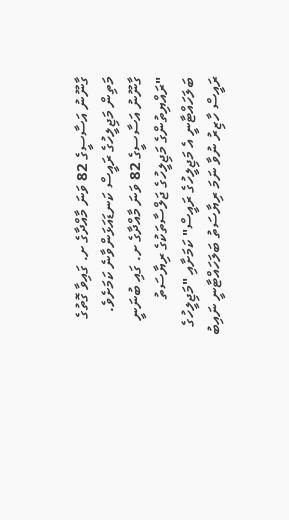ގާނޫނު އަސާސީގެ 82 ވަނަ މާއްދާގެ ށ. ގައިވާ ގޮތުގެ މަތިން މަޖިލީހުގެ ރައީސް ކަނޑައަޅަންވާނެ ކަމަށެވެ.
ގާނޫނު އަސާސީގެ 82 ވަނަ މާއްދާގެ ށ. ގައި ބުނަނީ "ރައްޔިތުންގެ މަޖިލީހުގެ ޖަލްސާތަކުގެ ރިޔާސަތު ބަލަހައްޓާނީ އެ މަޖިލީހުގެ ރައީސް" ކަމަށާއި "މަޖިލީހުގެ ރައީސް ހާޒިރު ނުވާ ނަމަ ރިޔާސަތު ބަލަހައްޓާނީ ނައިބު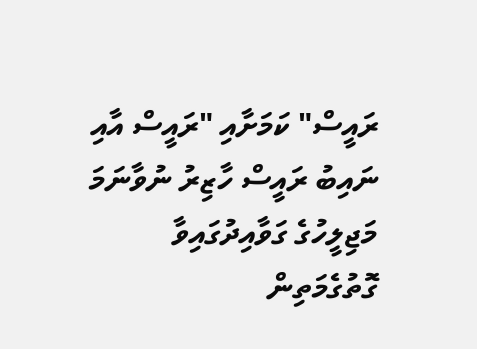ރައީސް" ކަމަށާއި "ރައީސް އާއި ނައިބު ރައީސް ހާޒިރު ނުވާނަމަ މަޖިލީހުގެ ގަވާއިދުގައިވާ ގޮތުގެމަތިން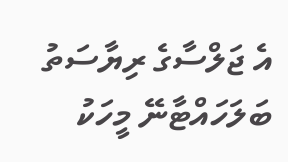އެ ޖަލްސާގެ ރިޔާސަތު ބަލަހައްޓާނޭ މީހަކު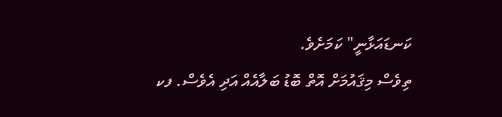ކަނޑައަޅާނީ" ކަމަށެވެ.
ތިވެސް މިޤައުމަށް އޮތް ބޮޑު ބަލާއެއް އަދި އެވެސް. ފކ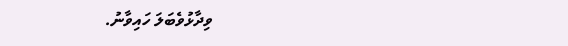ވިދާޅުވެބަލަ ހައިވާނު.